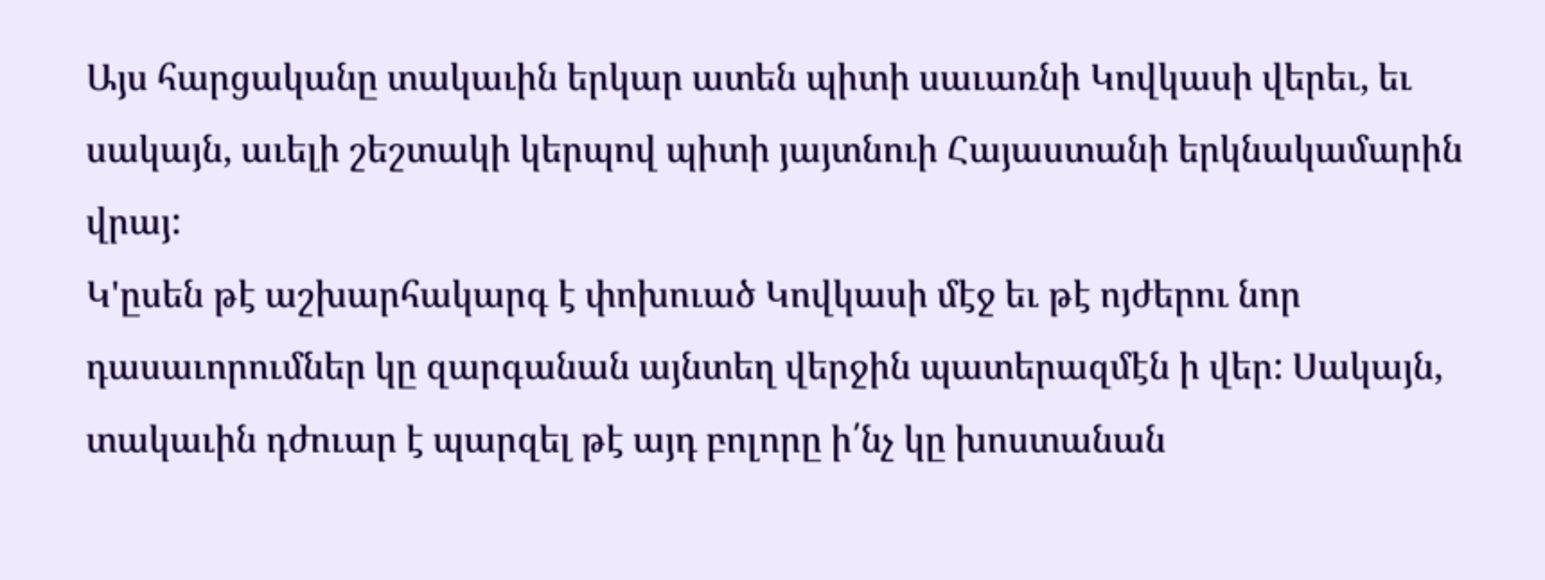Այս հարցականը տակաւին երկար ատեն պիտի սաւառնի Կովկասի վերեւ, եւ սակայն, աւելի շեշտակի կերպով պիտի յայտնուի Հայաստանի երկնակամարին վրայ:
Կ'ըսեն թէ աշխարհակարգ է փոխուած Կովկասի մէջ եւ թէ ոյժերու նոր դասաւորումներ կը զարգանան այնտեղ վերջին պատերազմէն ի վեր: Սակայն, տակաւին դժուար է պարզել թէ այդ բոլորը ի՛նչ կը խոստանան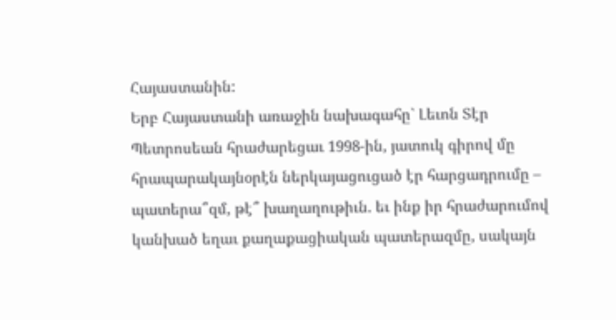Հայաստանին:
Երբ Հայաստանի առաջին նախագահը` Լեւոն Տէր Պետրոսեան հրաժարեցաւ 1998-ին, յատուկ գիրով մը հրապարակայնօրէն ներկայացուցած էր հարցադրումը – պատերա՞զմ, թէ՞ խաղաղութիւն. եւ ինք իր հրաժարումով կանխած եղաւ քաղաքացիական պատերազմը, սակայն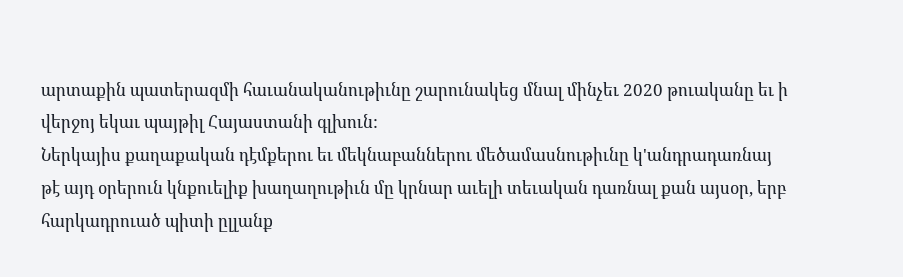արտաքին պատերազմի հաւանականութիւնը շարունակեց մնալ մինչեւ 2020 թուականը եւ ի վերջոյ եկաւ պայթիլ Հայաստանի գլխուն:
Ներկայիս քաղաքական դէմքերու եւ մեկնաբաններու մեծամասնութիւնը կ'անդրադառնայ թէ այդ օրերուն կնքուելիք խաղաղութիւն մը կրնար աւելի տեւական դառնալ քան այսօր, երբ հարկադրուած պիտի ըլլանք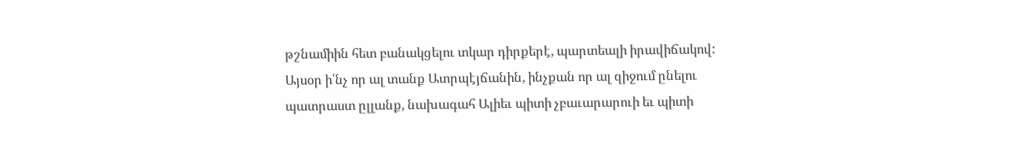թշնամիին հետ բանակցելու տկար դիրքերէ, պարտեալի իրավիճակով:
Այսօր ի՛նչ որ ալ տանք Ատրպէյճանին, ինչքան որ ալ զիջում ընելու պատրաստ ըլլանք, նախագահ Ալիեւ պիտի չբաւարարուի եւ պիտի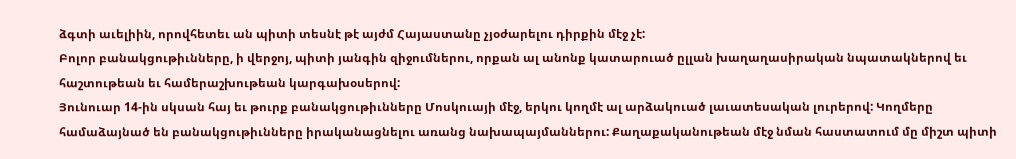ձգտի աւելիին, որովհետեւ ան պիտի տեսնէ թէ այժմ Հայաստանը չյօժարելու դիրքին մէջ չէ:
Բոլոր բանակցութիւնները, ի վերջոյ, պիտի յանգին զիջումներու, որքան ալ անոնք կատարուած ըլլան խաղաղասիրական նպատակներով եւ հաշտութեան եւ համերաշխութեան կարգախօսերով:
Յունուար 14-ին սկսան հայ եւ թուրք բանակցութիւնները Մոսկուայի մէջ, երկու կողմէ ալ արձակուած լաւատեսական լուրերով: Կողմերը համաձայնած են բանակցութիւնները իրականացնելու առանց նախապայմաններու: Քաղաքականութեան մէջ նման հաստատում մը միշտ պիտի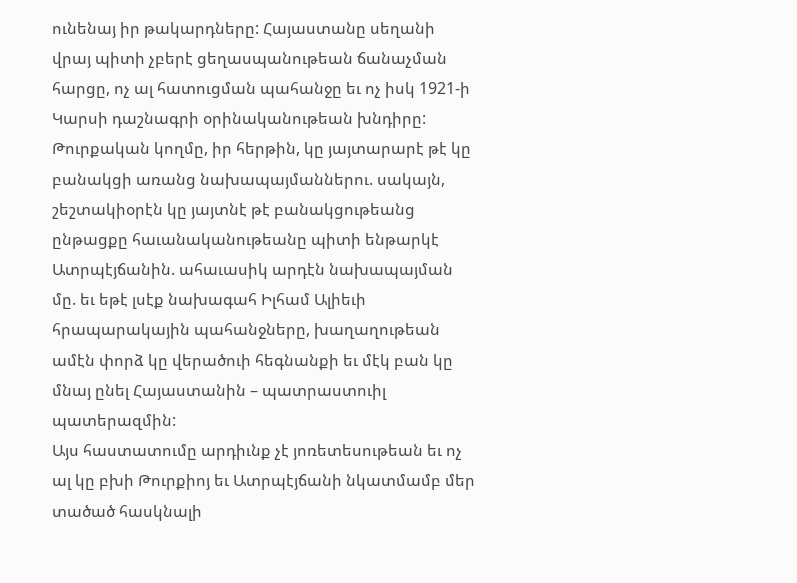ունենայ իր թակարդները: Հայաստանը սեղանի վրայ պիտի չբերէ ցեղասպանութեան ճանաչման հարցը, ոչ ալ հատուցման պահանջը եւ ոչ իսկ 1921-ի Կարսի դաշնագրի օրինականութեան խնդիրը:
Թուրքական կողմը, իր հերթին, կը յայտարարէ թէ կը բանակցի առանց նախապայմաններու. սակայն, շեշտակիօրէն կը յայտնէ թէ բանակցութեանց ընթացքը հաւանականութեանը պիտի ենթարկէ Ատրպէյճանին. ահաւասիկ արդէն նախապայման մը. եւ եթէ լսէք նախագահ Իլհամ Ալիեւի հրապարակային պահանջները, խաղաղութեան ամէն փորձ կը վերածուի հեգնանքի եւ մէկ բան կը մնայ ընել Հայաստանին – պատրաստուիլ պատերազմին:
Այս հաստատումը արդիւնք չէ յոռետեսութեան եւ ոչ ալ կը բխի Թուրքիոյ եւ Ատրպէյճանի նկատմամբ մեր տածած հասկնալի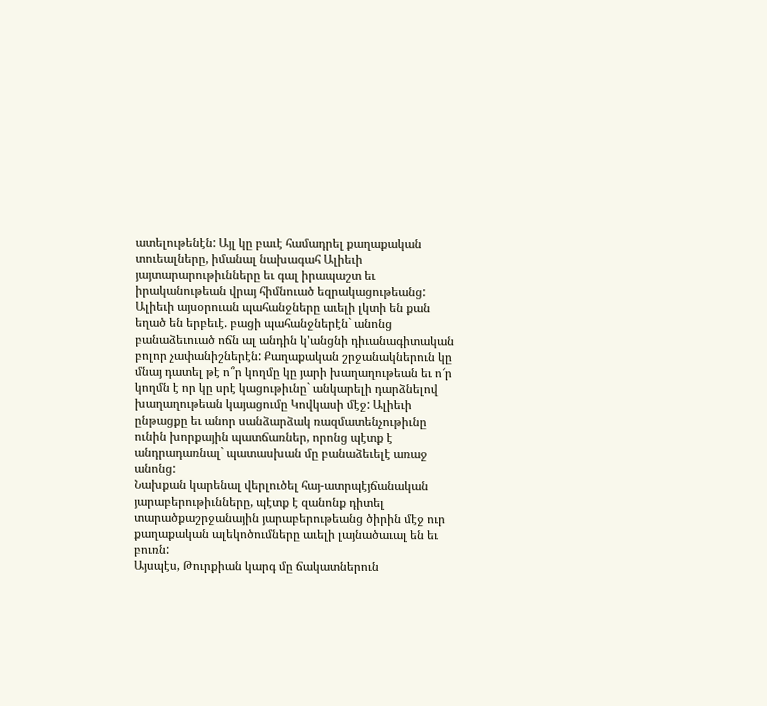ատելութենէն: Այլ կը բաւէ համադրել քաղաքական տուեալները, իմանալ նախագահ Ալիեւի յայտարարութիւնները եւ գալ իրապաշտ եւ իրականութեան վրայ հիմնուած եզրակացութեանց:
Ալիեւի այսօրուան պահանջները աւելի լկտի են քան եղած են երբեւէ. բացի պահանջներէն` անոնց բանաձեւուած ոճն ալ անդին կ'անցնի դիւանագիտական բոլոր չափանիշներէն: Քաղաքական շրջանակներուն կը մնայ դատել թէ ո՞ր կողմը կը յարի խաղաղութեան եւ ո՜ր կողմն է որ կը սրէ կացութիւնը` անկարելի դարձնելով խաղաղութեան կայացումը Կովկասի մէջ: Ալիեւի ընթացքը եւ անոր սանձարձակ ռազմատենչութիւնը ունին խորքային պատճառներ, որոնց պէտք է անդրադառնալ` պատասխան մը բանաձեւելէ առաջ անոնց:
Նախքան կարենալ վերլուծել հայ-ատրպէյճանական յարաբերութիւնները, պէտք է զանոնք դիտել տարածքաշրջանային յարաբերութեանց ծիրին մէջ ուր քաղաքական ալեկոծումները աւելի լայնածաւալ են եւ բուռն:
Այսպէս, Թուրքիան կարգ մը ճակատներուն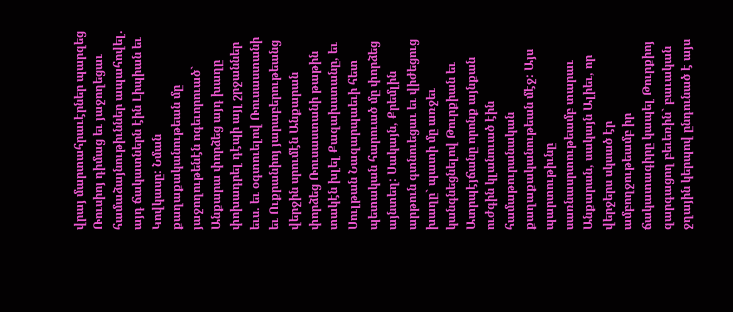վրայ մարտահրաւէրներ պարզեց Ռուսիոյ դիմաց եւ յաջողեցաւ համաձայնութիւններ ապահովել. այդ ճակատներն էին Լիպիան եւ Կովկասը: Նման քաղաքականութեան մը յաջողութենէն ոգեւորուած` Անքարա փորձեց այդ խաղը փոխադրել դէպի այլ շրջաններ եւս. եւ օգտուելով Ռուսաստանի եւ Ուքրանիոյ յարաբերութեանց վերջին սրումէն Անքարան փորձեց Ռուսաստանի թաթին տակէն խլել Քազախստանը, եւ Սուլթան Նազարպաեւի հետ պետական հարուած մը փորձեց այնտեղ: Սակայն, Քրեմլին արթուն գտնուեցաւ եւ վիժեցուց խաղը` պատի մը առջեւ կանգնեցնելով Թուրքիան եւ Ատրպէյճանը որոնք այնքան ուժգին կլանուած էին համաթուրանական քաղաքականութեան մէջ: Այս պարտութիւնը սառնասրտութեամբ տարաւ Անքարան, սակայն Ալիեւ, որ վերջերս սկսած էր ամբողջութեամբ իր ճակատագիրը կապել Թուրքիոյ զարգացող բեւեռին` բաւական ջղային կերպով ընդունած է այս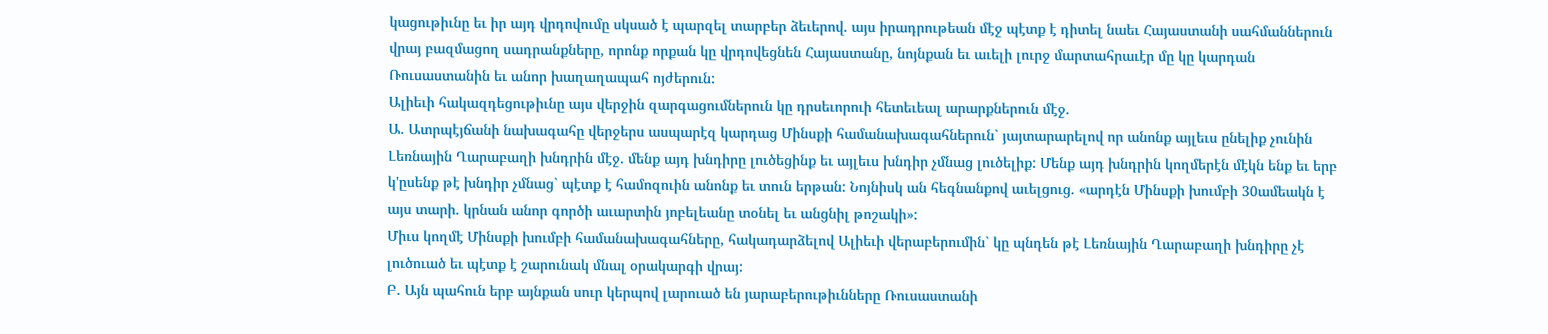կացութիւնը եւ իր այդ վրդովումը սկսած է պարզել տարբեր ձեւերով. այս իրադրութեան մէջ պէտք է դիտել նաեւ Հայաստանի սահմաններուն վրայ բազմացող սադրանքները, որոնք որքան կը վրդովեցնեն Հայաստանը, նոյնքան եւ աւելի լուրջ մարտահրաւէր մը կը կարդան Ռուսաստանին եւ անոր խաղաղապահ ոյժերուն:
Ալիեւի հակազդեցութիւնը այս վերջին զարգացումներուն կը դրսեւորուի հետեւեալ արարքներուն մէջ.
Ա. Ատրպէյճանի նախագահը վերջերս ասպարէզ կարդաց Մինսքի համանախագահներուն` յայտարարելով որ անոնք այլեւս ընելիք չունին Լեռնային Ղարաբաղի խնդրին մէջ. մենք այդ խնդիրը լուծեցինք եւ այլեւս խնդիր չմնաց լուծելիք: Մենք այդ խնդրին կողմերէն մէկն ենք եւ երբ կ'ըսենք թէ խնդիր չմնաց` պէտք է համոզուին անոնք եւ տուն երթան: Նոյնիսկ ան հեգնանքով աւելցուց. «արդէն Մինսքի խումբի 30ամեակն է այս տարի. կրնան անոր գործի աւարտին յոբելեանը տօնել եւ անցնիլ թոշակի»:
Միւս կողմէ Մինսքի խումբի համանախագահները, հակադարձելով Ալիեւի վերաբերումին` կը պնդեն թէ Լեռնային Ղարաբաղի խնդիրը չէ լուծուած եւ պէտք է շարունակ մնալ օրակարգի վրայ:
Բ. Այն պահուն երբ այնքան սուր կերպով լարուած են յարաբերութիւնները Ռուսաստանի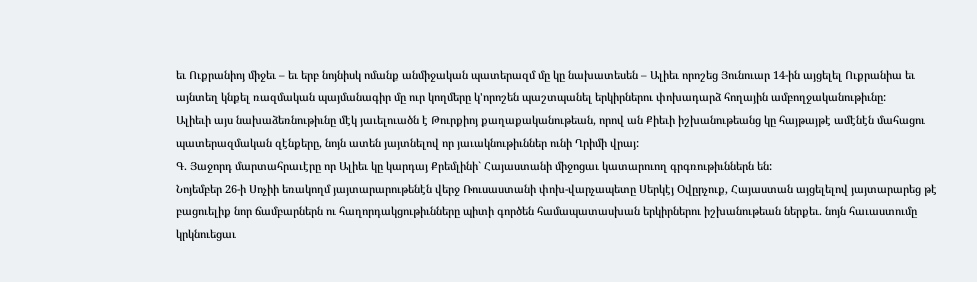եւ Ուքրանիոյ միջեւ – եւ երբ նոյնիսկ ոմանք անմիջական պատերազմ մը կը նախատեսեն – Ալիեւ որոշեց Յունուար 14-ին այցելել Ուքրանիա եւ այնտեղ կնքել ռազմական պայմանագիր մը ուր կողմերը կ'որոշեն պաշտպանել երկիրներու փոխադարձ հողային ամբողջականութիւնը:
Ալիեւի այս նախաձեռնութիւնը մէկ յաւելուածն է Թուրքիոյ քաղաքականութեան, որով ան Քիեւի իշխանութեանց կը հայթայթէ ամէնէն մահացու պատերազմական զէնքերը, նոյն ատեն յայտնելով որ յաւակնութիւններ ունի Ղրիմի վրայ:
Գ. Յաջորդ մարտահրաւէրը որ Ալիեւ կը կարդայ Քրեմլինի` Հայաստանի միջոցաւ կատարուող գրգռութիւններն են:
Նոյեմբեր 26-ի Սոչիի եռակողմ յայտարարութենէն վերջ Ռուսաստանի փոխ-վարչապետը Սերկէյ Օվըրչուք, Հայաստան այցելելով յայտարարեց թէ բացուելիք նոր ճամբարներն ու հաղորդակցութիւնները պիտի գործեն համապատասխան երկիրներու իշխանութեան ներքեւ. նոյն հաւաստումը կրկնուեցաւ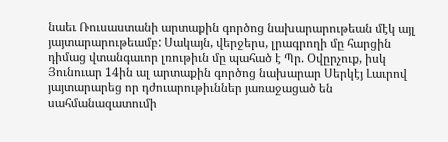նաեւ Ռուսաստանի արտաքին գործոց նախարարութեան մէկ այլ յայտարարութեամբ: Սակայն, վերջերս, լրագրողի մը հարցին դիմաց վտանգաւոր լռութիւն մը պահած է Պր. Օվըրչուք, իսկ Յունուար 14ին ալ արտաքին գործոց նախարար Սերկէյ Լաւրով յայտարարեց որ դժուարութիւններ յառաջացած են սահմանազատումի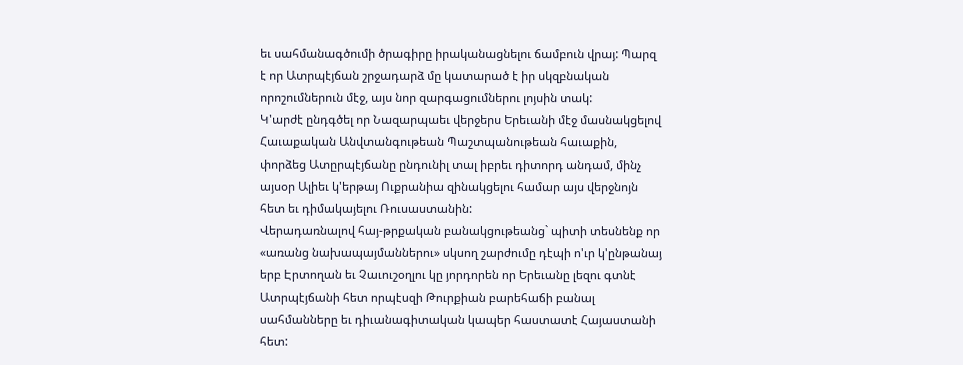եւ սահմանագծումի ծրագիրը իրականացնելու ճամբուն վրայ: Պարզ է որ Ատրպէյճան շրջադարձ մը կատարած է իր սկզբնական որոշումներուն մէջ, այս նոր զարգացումներու լոյսին տակ:
Կ'արժէ ընդգծել որ Նազարպաեւ վերջերս Երեւանի մէջ մասնակցելով Հաւաքական Անվտանգութեան Պաշտպանութեան հաւաքին, փորձեց Ատըրպէյճանը ընդունիլ տալ իբրեւ դիտորդ անդամ, մինչ այսօր Ալիեւ կ'երթայ Ուքրանիա զինակցելու համար այս վերջնոյն հետ եւ դիմակայելու Ռուսաստանին:
Վերադառնալով հայ-թրքական բանակցութեանց` պիտի տեսնենք որ «առանց նախապայմաններու» սկսող շարժումը դէպի ո'ւր կ'ընթանայ երբ Էրտողան եւ Չաւուշօղլու կը յորդորեն որ Երեւանը լեզու գտնէ Ատրպէյճանի հետ որպէսզի Թուրքիան բարեհաճի բանալ սահմանները եւ դիւանագիտական կապեր հաստատէ Հայաստանի հետ: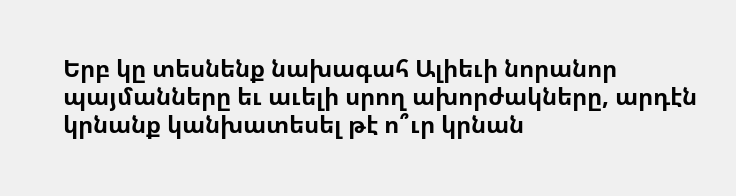Երբ կը տեսնենք նախագահ Ալիեւի նորանոր պայմանները եւ աւելի սրող ախորժակները, արդէն կրնանք կանխատեսել թէ ո՞ւր կրնան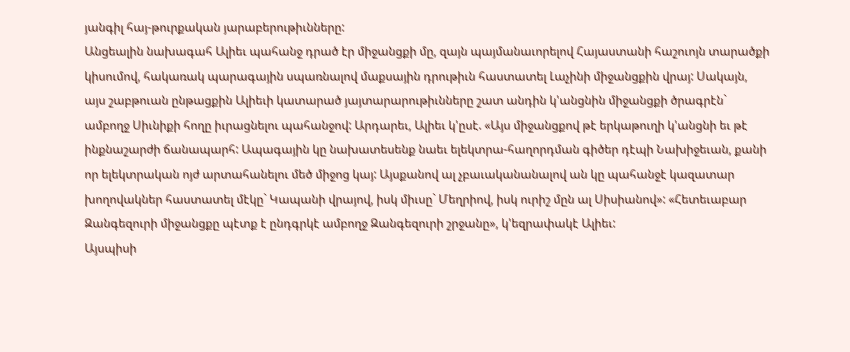յանգիլ հայ-թուրքական յարաբերութիւնները:
Անցեալին նախագահ Ալիեւ պահանջ դրած էր միջանցքի մը, զայն պայմանաւորելով Հայաստանի հաշուոյն տարածքի կիսումով, հակառակ պարագային սպառնալով մաքսային դրութիւն հաստատել Լաչինի միջանցքին վրայ: Սակայն, այս շաբթուան ընթացքին Ալիեւի կատարած յայտարարութիւնները շատ անդին կ'անցնին միջանցքի ծրագրէն` ամբողջ Սիւնիքի հողը իւրացնելու պահանջով: Արդարեւ, Ալիեւ կ'ըսէ. «Այս միջանցքով թէ երկաթուղի կ'անցնի եւ թէ ինքնաշարժի ճանապարհ: Ապագային կը նախատեսենք նաեւ ելեկտրա-հաղորդման գիծեր դէպի Նախիջեւան, քանի որ ելեկտրական ոյժ արտահանելու մեծ միջոց կայ: Այսքանով ալ չբաւականանալով ան կը պահանջէ կազատար խողովակներ հաստատել մէկը` Կապանի վրայով, իսկ միւսը` Մեղրիով, իսկ ուրիշ մըն ալ Սիսիանով»: «Հետեւաբար Զանգեզուրի միջանցքը պէտք է ընդգրկէ ամբողջ Զանգեզուրի շրջանը», կ'եզրափակէ Ալիեւ:
Այսպիսի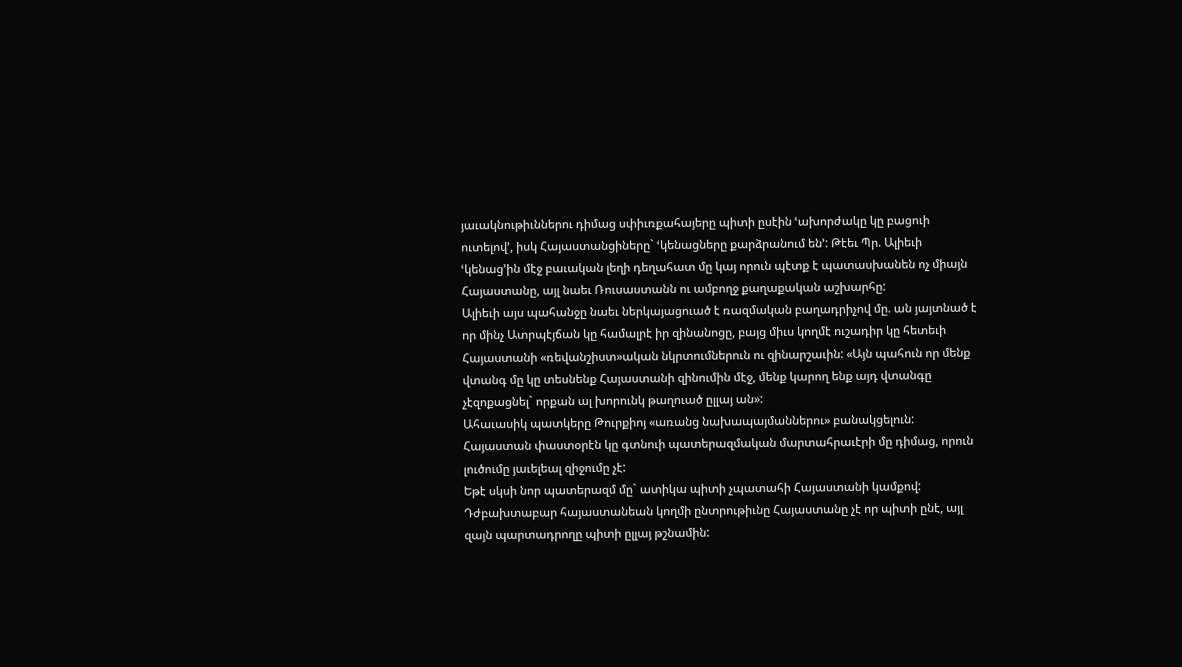յաւակնութիւններու դիմաց սփիւռքահայերը պիտի ըսէին ՙախորժակը կը բացուի ուտելով՚, իսկ Հայաստանցիները` ՙկենացները քարձրանում են՚: Թէեւ Պր. Ալիեւի ՙկենաց՚ին մէջ բաւական լեղի դեղահատ մը կայ որուն պէտք է պատասխանեն ոչ միայն Հայաստանը, այլ նաեւ Ռուսաստանն ու ամբողջ քաղաքական աշխարհը:
Ալիեւի այս պահանջը նաեւ ներկայացուած է ռազմական բաղադրիչով մը. ան յայտնած է որ մինչ Ատրպէյճան կը համալրէ իր զինանոցը, բայց միւս կողմէ ուշադիր կը հետեւի Հայաստանի «ռեվանշիստ»ական նկրտումներուն ու զինարշաւին: «Այն պահուն որ մենք վտանգ մը կը տեսնենք Հայաստանի զինումին մէջ, մենք կարող ենք այդ վտանգը չէզոքացնել` որքան ալ խորունկ թաղուած ըլլայ ան»:
Ահաւասիկ պատկերը Թուրքիոյ «առանց նախապայմաններու» բանակցելուն: Հայաստան փաստօրէն կը գտնուի պատերազմական մարտահրաւէրի մը դիմաց, որուն լուծումը յաւելեալ զիջումը չէ:
Եթէ սկսի նոր պատերազմ մը` ատիկա պիտի չպատահի Հայաստանի կամքով: Դժբախտաբար հայաստանեան կողմի ընտրութիւնը Հայաստանը չէ որ պիտի ընէ, այլ զայն պարտադրողը պիտի ըլլայ թշնամին: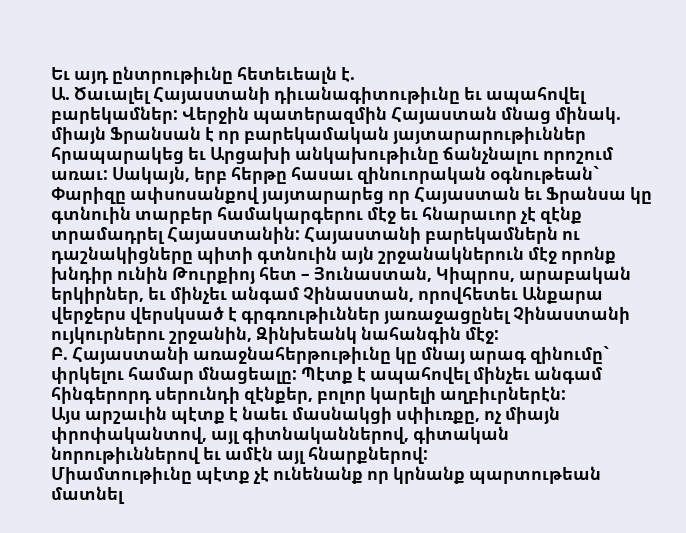Եւ այդ ընտրութիւնը հետեւեալն է.
Ա. Ծաւալել Հայաստանի դիւանագիտութիւնը եւ ապահովել բարեկամներ: Վերջին պատերազմին Հայաստան մնաց մինակ. միայն Ֆրանսան է որ բարեկամական յայտարարութիւններ հրապարակեց եւ Արցախի անկախութիւնը ճանչնալու որոշում առաւ: Սակայն, երբ հերթը հասաւ զինուորական օգնութեան` Փարիզը ափսոսանքով յայտարարեց որ Հայաստան եւ Ֆրանսա կը գտնուին տարբեր համակարգերու մէջ եւ հնարաւոր չէ զէնք տրամադրել Հայաստանին: Հայաստանի բարեկամներն ու դաշնակիցները պիտի գտնուին այն շրջանակներուն մէջ որոնք խնդիր ունին Թուրքիոյ հետ – Յունաստան, Կիպրոս, արաբական երկիրներ, եւ մինչեւ անգամ Չինաստան, որովհետեւ Անքարա վերջերս վերսկսած է գրգռութիւններ յառաջացընել Չինաստանի ույկուրներու շրջանին, Զինխեանկ նահանգին մէջ:
Բ. Հայաստանի առաջնահերթութիւնը կը մնայ արագ զինումը` փրկելու համար մնացեալը: Պէտք է ապահովել մինչեւ անգամ հինգերորդ սերունդի զէնքեր, բոլոր կարելի աղբիւրներէն:
Այս արշաւին պէտք է նաեւ մասնակցի սփիւռքը, ոչ միայն փրոփականտով, այլ գիտնականներով, գիտական նորութիւններով եւ ամէն այլ հնարքներով:
Միամտութիւնը պէտք չէ ունենանք որ կրնանք պարտութեան մատնել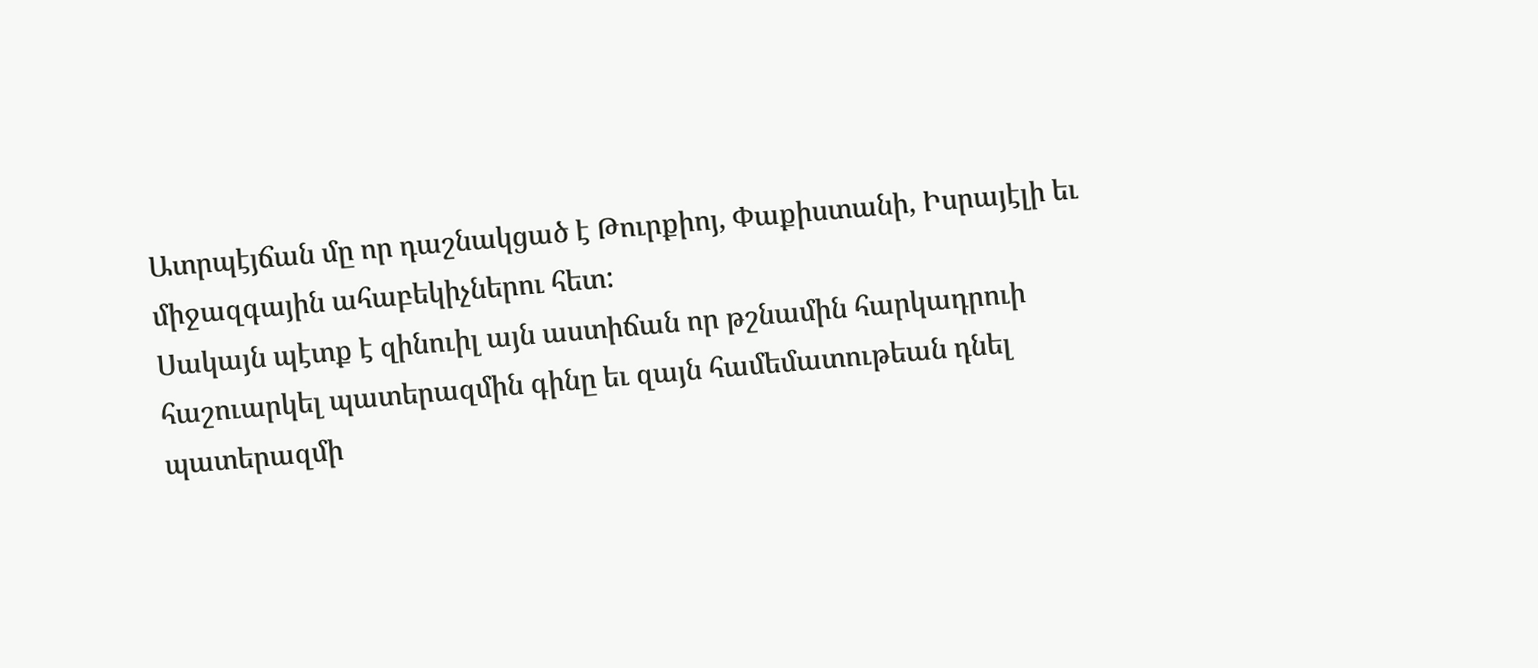Ատրպէյճան մը որ դաշնակցած է Թուրքիոյ, Փաքիստանի, Իսրայէլի եւ միջազգային ահաբեկիչներու հետ:
Սակայն պէտք է զինուիլ այն աստիճան որ թշնամին հարկադրուի հաշուարկել պատերազմին գինը եւ զայն համեմատութեան դնել պատերազմի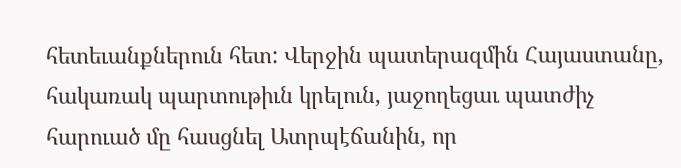հետեւանքներուն հետ: Վերջին պատերազմին Հայաստանը, հակառակ պարտութիւն կրելուն, յաջողեցաւ պատժիչ հարուած մը հասցնել Ատրպէճանին, որ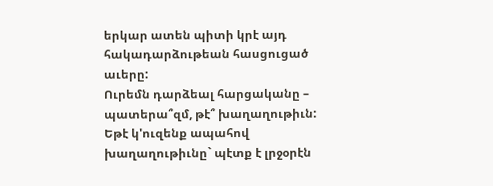երկար ատեն պիտի կրէ այդ հակադարձութեան հասցուցած աւերը:
Ուրեմն դարձեալ հարցականը – պատերա՞զմ, թէ՞ խաղաղութիւն:
Եթէ կ'ուզենք ապահով խաղաղութիւնը` պէտք է լրջօրէն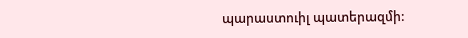պարաստուիլ պատերազմի: